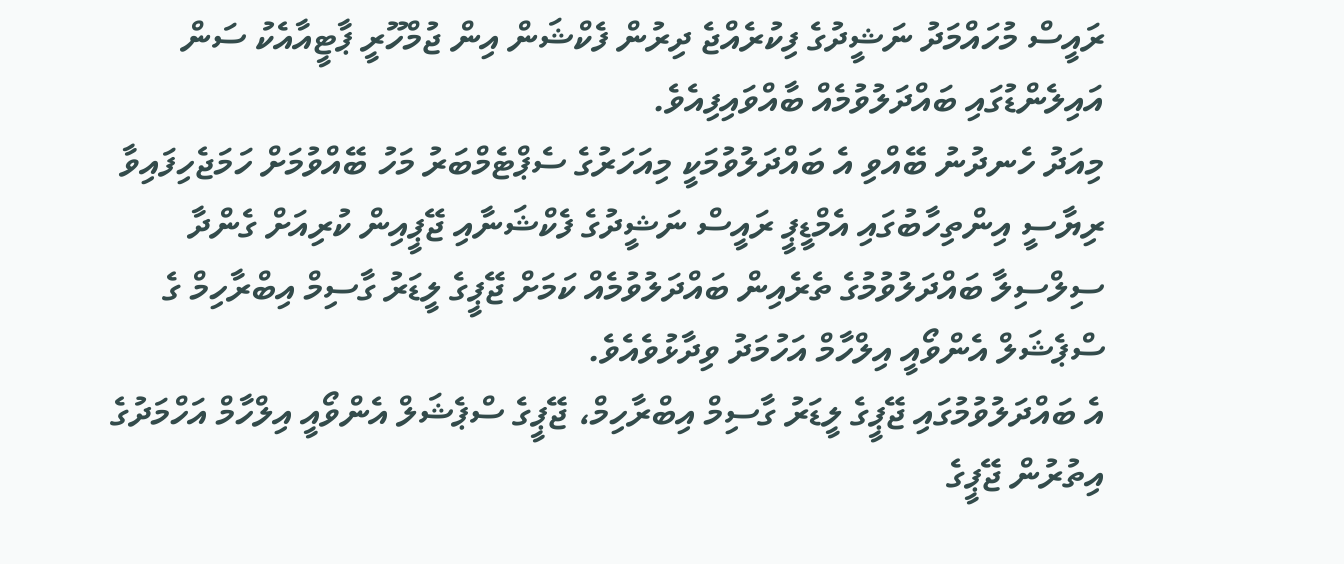ރައީސް މުހައްމަދު ނަޝީދުގެ ފިކުރެއްޖެ ދިރުން ފެކްޝަން އިން ޖުމްހޫރީ ޕާޓީއާއެކު ސަން އައިލެންޑުގައި ބައްދަލުވުމެއް ބާއްވައިފިއެވެ.
މިއަދު ހެނދުނު ބޭއްވި އެ ބައްދަލުވުމަކީ މިއަހަރުގެ ސެޕްޓެމްބަރު މަހު ބޭއްވުމަށް ހަމަޖެހިފައިވާ ރިޔާސީ އިންތިހާބުގައި އެމްޑީޕީ ރައީސް ނަޝީދުގެ ފެކްޝަނާއި ޖޭޕީއިން ކުރިއަށް ގެންދާ ސިލްސިލާ ބައްދަލުވުމުގެ ތެރެއިން ބައްދަލުވުމެއް ކަމަށް ޖޭޕީގެ ލީޑަރު ގާސިމް އިބްރާހިމް ގެ ސްޕެޝަލް އެންވޯއީ އިލްހާމް އަހުމަދު ވިދާޅުވެއެވެ.
އެ ބައްދަލުވުމުގައި ޖޭޕީގެ ލީޑަރު ގާސިމް އިބްރާހިމް، ޖޭޕީގެ ސްޕެޝަލް އެންވޯއީ އިލްހާމް އަހްމަދުގެ އިތުރުން ޖޭޕީގެ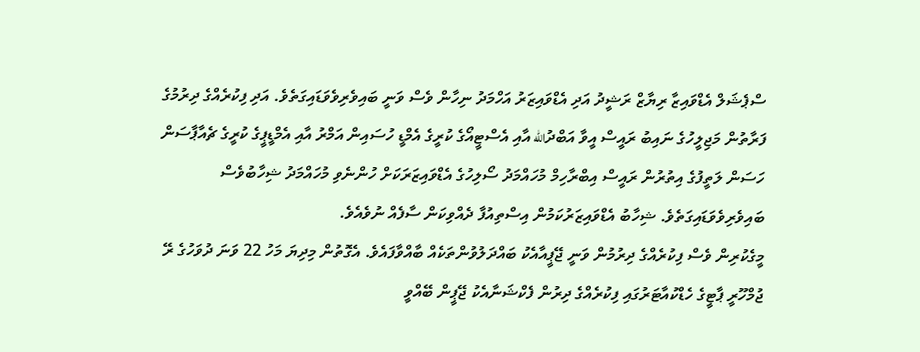ސްޕެޝަލް އެޑްވައިޒާ ރިޔާޒް ރަޝީދު އަދި އެޑްވައިޒަރު އަހްމަދު ނިހާން ވެސް ވަނީ ބައިވެރިވެވަޑައިގަތެވެ. އަދި ފިކުރެއްގެ ދިރުމުގެ ފަރާތުން މަޖިލީހުގެ ނައިބު ރައީސް އީވާ އަބްދުالله އާއި އެސްޓީއޯގެ ކުރީގެ އެމްޑީ ހުސައިން އަމްރު އާއި އެމްޑީޕީގެ ކުރީގެ ޗެއާޕާސަން ހަސަން ލަތީފުގެ އިތުރުން ރައީސް އިބްރާހިމް މުހައްމަދު ސޯލިހުގެ އެޑްވައިޒަރަކަށް ހުންނެވި މުހައްމަދު ޝިހާބުވެސް ބައިވެރިވެވަޑައިގަތެވެ. ޝިހާބު އެޑްވައިޒަރުކަމުން އިސްތިއުފާ ދެއްވިކަން ސާފެއް ނުވެއެވެ.
މީގެކުރިން ވެސް ފިކުރެއްގެ ދިރުމުން ވަނީ ޖޭޕީއާއެކު ބައްދަލުވުންތަކެއް ބާއްވާފައެވެ. އެގޮތުން މިދިޔަ މަހު 22 ވަނަ ދުވަހުގެ ރޭ ޖުމްހޫރީ ޕާޓީގެ ހެޑްކުއާޓަރުގައި ފިކުރެއްގެ ދިރުން ފެކްޝަނާއެކު ޖޭޕީން ބޭއްވީ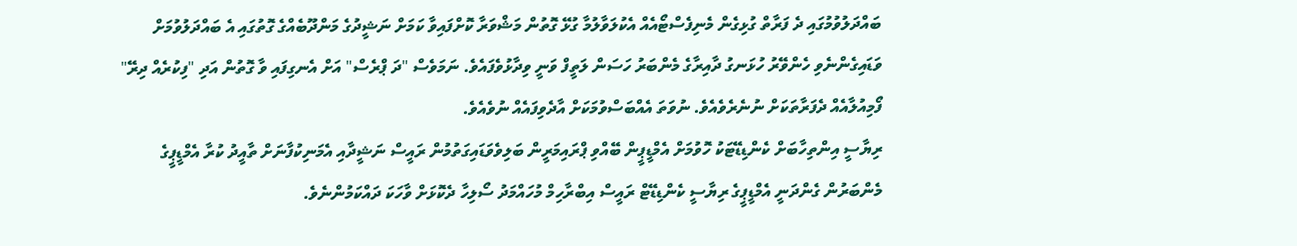ބައްދަލުވުމުގައި ދެ ފަރާތް ގުޅިގެން މެނިފެސްޓޯއެއް އެކުލަވާލުމާ ގުޅޭ ގޮތުން މަޝްވަރާ ކޮށްފައިވާ ކަމަށް ނަޝީދުގެ މަންދޫބެއްގެ ގޮތުގައި އެ ބައްދަލުވުމަށް ވަޑައިގެންނެވި ހެންވޭރު ހުޅަނގު ދާއިރާގެ މެންބަރު ހަސަން ލަތީފް ވަނީ ވިދާޅުވެފައެވެ. ނަމަވެސް "ދަ ޕްރެސް" އަށް އެނގިފައި ވާ ގޮތުން އަދި "ފިކުރެއް ދިރޭ" ފޯމިއުލާއެއް ދެފަރާތަކަށް ނުނެރެވެއެވެ. ނުވަތަ އެއްބަސްވުމަކަށް އާދެވިފައެއް ނުވެއެވެ.
ރިޔާސީ އިންތިހާބަށް ކެންޑިޑޭޓަކު ހޮވުމަށް އެމްޑީޕީން ބޭއްވި ޕްރައިމަރީން ބަލިވެވަޑައިގަތުމުން ރައީސް ނަޝީދާއި އެމަނިކުފާނަށް ތާއީދު ކުރާ އެމްޑީޕީގެ މެންބަރުން ގެންދަނީ އެމްޑީޕީގެ ރިޔާސީ ކެންޑިޑޭޓް ރައީސް އިބްރާހިމް މުހައްމަދު ސޯލިހާ ދެކޮޅަށް ވާހަކަ ދައްކަމުންނެވެ.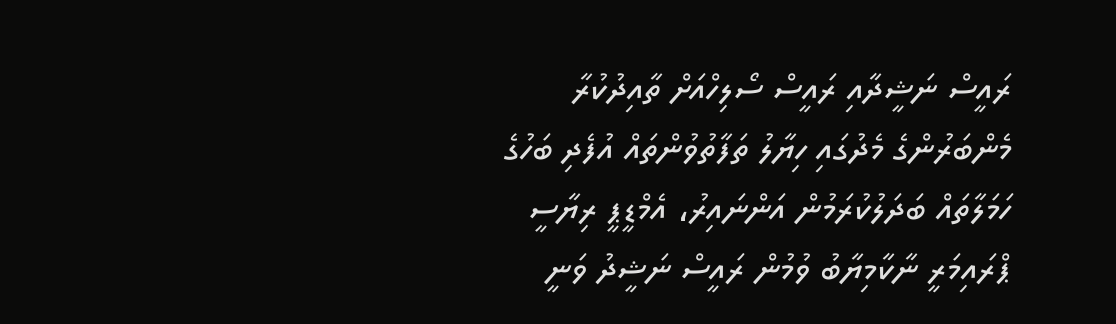ރައީސް ނަޝީދާއި ރައީސް ސޯލިހްއަށް ތާއިދުކުރާ މެންބަރުންގެ މެދުގައި ހިޔާލު ތަފާތުވުންތައް އުފެދި ބަހުގެ ހަމަލާތައް ބަދަލުކުރަމުން އަންނައިރު، އެމްޑީޕީ ރިޔާސީ ޕްރައިމަރީ ނާކާމިޔާބު ވުމުން ރައީސް ނަޝީދު ވަނީ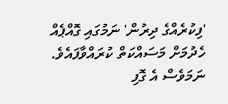'ފިކުރެއްގެ ދިރުން' ނަމުގައި ގޮއްޕެއް ހެދުމަށް މަސައްކަތް ކުރައްވާފައެވެ. ނަމަވެސް އެ ގޮފި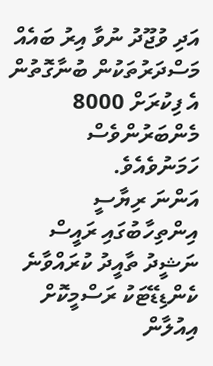އަދި ވުޖޫދު ނުވާ އިރު ބައެއް މަސްދަރުތަކުން ބުނާގޮތުން އެ ފިކުރަށް 8000 މެންބަރުންވެސް ހަމަނުވެއެވެ.
އަންނަ ރިޔާސީ އިންތިހާބުގައި ރައީސް ނަޝީދު ތާއީދު ކުރައްވާނެ ކެންޑިޑޭޓަކު ރަސްމީކޮށް އިއުލާން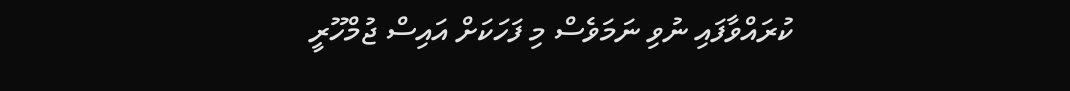ކުރައްވާފައި ނުވި ނަމަވެސް މި ފަހަކަށް އައިސް ޖުމްހޫރީ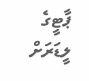ޕާޓީގެ ލީޑަރަށް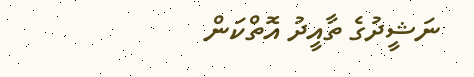ނަޝީދުގެ ތާއީދު އޮތްކަން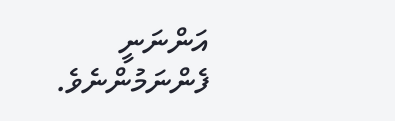އަންނަނީ ފެންނަމުންނެވެ.